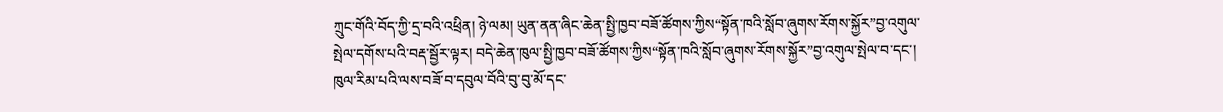ཀྲུང་གོའི་བོད་ཀྱི་དྲ་བའི་འཕྲིན། ཉེ་ལམ། ཡུན་ནན་ཞིང་ཆེན་སྤྱི་ཁྱབ་བཟོ་ཚོགས་ཀྱིས“སྟོན་ཁའི་སློབ་ཞུགས་རོགས་སྐྱོར”བྱ་འགུལ་སྤེལ་དགོས་པའི་བརྡ་སྦྱོར་ལྟར། བདེ་ཆེན་ཁུལ་སྤྱི་ཁྱབ་བཟོ་ཚོགས་ཀྱིས“སྟོན་ཁའི་སློབ་ཞུགས་རོགས་སྐྱོར”བྱ་འགུལ་སྤེལ་བ་དང་། ཁུལ་རིམ་པའི་ལས་བཟོ་བ་དབུལ་བོའི་བུ་བུ་མོ་དང་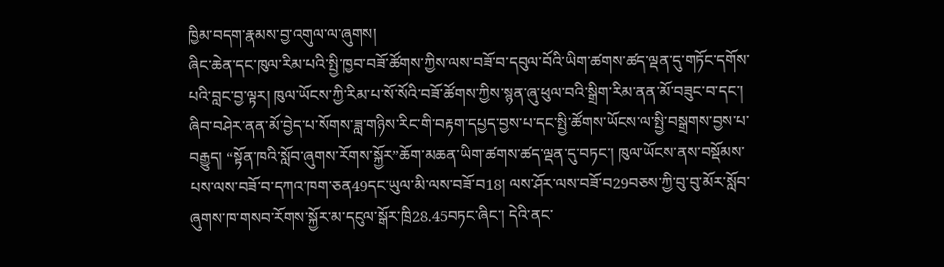ཁྱིམ་བདག་རྣམས་བྱ་འགུལ་ལ་ཞུགས།
ཞིང་ཆེན་དང་ཁུལ་རིམ་པའི་སྤྱི་ཁྱབ་བཟོ་ཚོགས་ཀྱིས་ལས་བཟོ་བ་དབུལ་བོའི་ཡིག་ཚགས་ཚད་ལྡན་དུ་གཏོང་དགོས་པའི་བླང་བྱ་ལྟར། ཁུལ་ཡོངས་ཀྱི་རིམ་པ་སོ་སོའི་བཟོ་ཚོགས་ཀྱིས་སྙན་ཞུ་ཕུལ་བའི་སྒྲིག་རིམ་ནན་མོ་བཟུང་བ་དང་། ཞིབ་བཤེར་ནན་མོ་བྱེད་པ་སོགས་ཟླ་གཉིས་རིང་གི་བརྟག་དཔྱད་བྱས་པ་དང་སྤྱི་ཚོགས་ཡོངས་ལ་སྤྱི་བསྒྲགས་བྱས་པ་བརྒྱུད། “སྟོན་ཁའི་སློབ་ཞུགས་རོགས་སྐྱོར”ཆོག་མཆན་ཡིག་ཚགས་ཚད་ལྡན་དུ་བཏང་། ཁུལ་ཡོངས་ནས་བསྡོམས་པས་ལས་བཟོ་བ་དཀའ་ཁག་ཅན49དང་ཡུལ་མི་ལས་བཟོ་བ18། ལས་ཤོར་ལས་བཟོ་བ29བཅས་ཀྱི་བུ་བུ་མོར་སློབ་ཞུགས་ཁ་གསབ་རོགས་སྐྱོར་མ་དངུལ་སྒོར་ཁྲི28.45བཏང་ཞིང་། དེའི་ནང་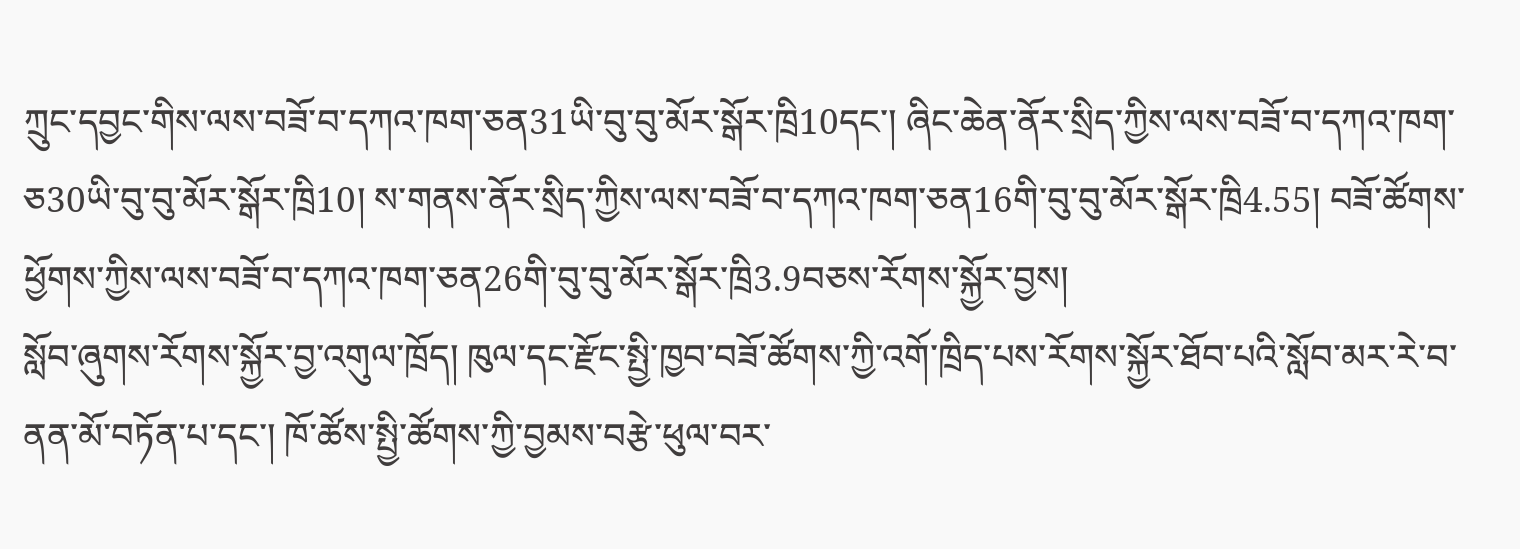ཀྲུང་དབྱང་གིས་ལས་བཟོ་བ་དཀའ་ཁག་ཅན31ཡི་བུ་བུ་མོར་སྒོར་ཁྲི10དང་། ཞིང་ཆེན་ནོར་སྲིད་ཀྱིས་ལས་བཟོ་བ་དཀའ་ཁག་ཅ30ཡི་བུ་བུ་མོར་སྒོར་ཁྲི10། ས་གནས་ནོར་སྲིད་ཀྱིས་ལས་བཟོ་བ་དཀའ་ཁག་ཅན16གི་བུ་བུ་མོར་སྒོར་ཁྲི4.55། བཟོ་ཚོགས་ཕྱོགས་ཀྱིས་ལས་བཟོ་བ་དཀའ་ཁག་ཅན26གི་བུ་བུ་མོར་སྒོར་ཁྲི3.9བཅས་རོགས་སྐྱོར་བྱས།
སློབ་ཞུགས་རོགས་སྐྱོར་བྱ་འགུལ་ཁྲོད། ཁུལ་དང་རྫོང་སྤྱི་ཁྱབ་བཟོ་ཚོགས་ཀྱི་འགོ་ཁྲིད་པས་རོགས་སྐྱོར་ཐོབ་པའི་སློབ་མར་རེ་བ་ནན་མོ་བཏོན་པ་དང་། ཁོ་ཚོས་སྤྱི་ཚོགས་ཀྱི་བྱམས་བརྩེ་ཕུལ་བར་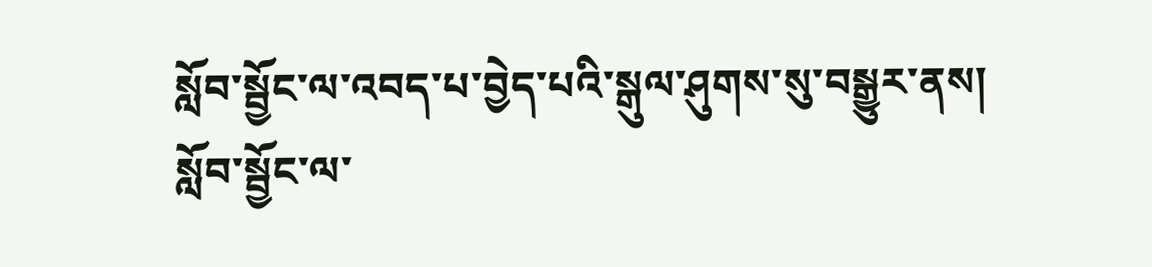སློབ་སྦྱོང་ལ་འབད་པ་བྱེད་པའི་སྒུལ་ཤུགས་སུ་བསྒྱུར་ནས། སློབ་སྦྱོང་ལ་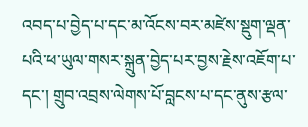འབད་པ་བྱེད་པ་དང་མ་འོངས་བར་མཛེས་སྡུག་ལྡན་པའི་ཕ་ཡུལ་གསར་སྐྲུན་བྱེད་པར་བྱས་རྗེས་འཇོག་པ་དང་། གྲུབ་འབྲས་ལེགས་པོ་བླངས་པ་དང་ནུས་རྩལ་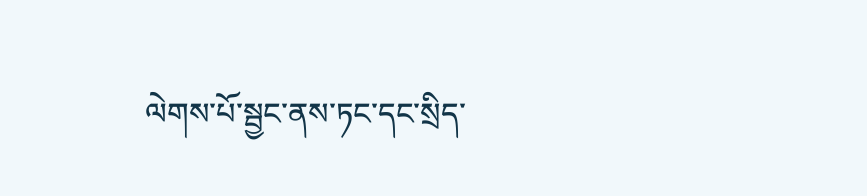ལེགས་པོ་སྦྱང་ནས་ཏང་དང་སྲིད་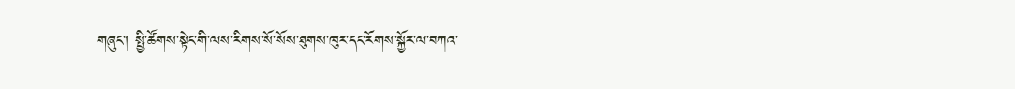གཞུང་། སྤྱི་ཚོགས་སྟེང་གི་ལས་རིགས་སོ་སོས་ཐུགས་ཁུར་དང་རོགས་སྐྱོར་ལ་བཀའ་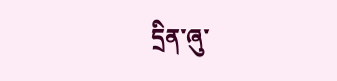དྲིན་ཞུ་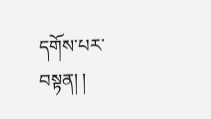དགོས་པར་བསྟན། །